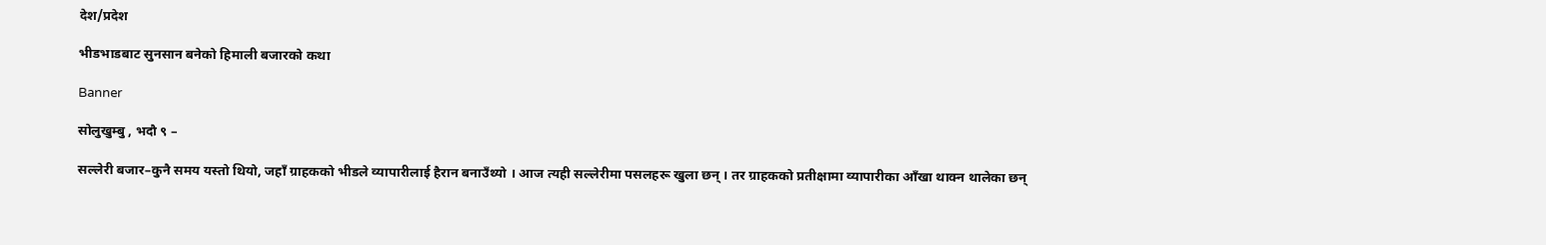देश/प्रदेश

भीडभाडबाट सुनसान बनेको हिमाली बजारको कथा

Banner

सोलुखुम्बु , भदौ ९ –

सल्लेरी बजार–कुनै समय यस्तो थियो, जहाँ ग्राहकको भीडले व्यापारीलाई हैरान बनाउँथ्यो । आज त्यही सल्लेरीमा पसलहरू खुला छन् । तर ग्राहकको प्रतीक्षामा व्यापारीका आँखा थाक्न थालेका छन्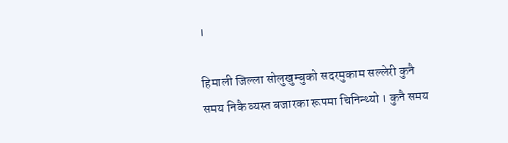।

हिमाली जिल्ला सोलुखुम्बुको सदरमुकाम सल्लेरी कुनै समय निकै व्यस्त बजारका रूपमा चिनिन्थ्यो । कुनै समय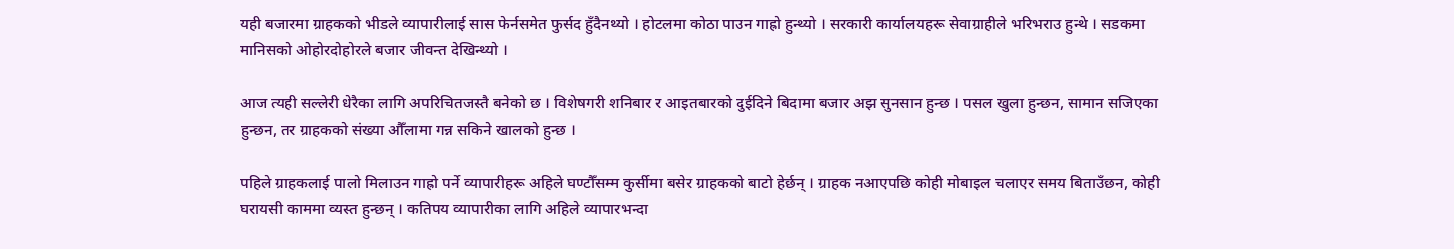यही बजारमा ग्राहकको भीडले व्यापारीलाई सास फेर्नसमेत फुर्सद हुँदैनथ्यो । होटलमा कोठा पाउन गाह्रो हुन्थ्यो । सरकारी कार्यालयहरू सेवाग्राहीले भरिभराउ हुन्थे । सडकमा मानिसको ओहोरदोहोरले बजार जीवन्त देखिन्थ्यो ।

आज त्यही सल्लेरी धेरैका लागि अपरिचितजस्तै बनेको छ । विशेषगरी शनिबार र आइतबारको दुईदिने बिदामा बजार अझ सुनसान हुन्छ । पसल खुला हुन्छन, सामान सजिएका हुन्छन, तर ग्राहकको संख्या औँलामा गन्न सकिने खालको हुन्छ ।

पहिले ग्राहकलाई पालो मिलाउन गाह्रो पर्ने व्यापारीहरू अहिले घण्टौँसम्म कुर्सीमा बसेर ग्राहकको बाटो हेर्छन् । ग्राहक नआएपछि कोही मोबाइल चलाएर समय बिताउँछन, कोही घरायसी काममा व्यस्त हुन्छन् । कतिपय व्यापारीका लागि अहिले व्यापारभन्दा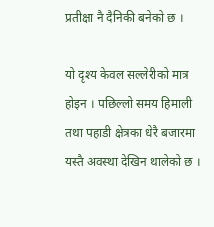प्रतीक्षा नै दैनिकी बनेको छ ।

यो दृश्य केवल सल्लेरीको मात्र होइन । पछिल्लो समय हिमाली तथा पहाडी क्षेत्रका धेरै बजारमा यस्तै अवस्था देखिन थालेको छ ।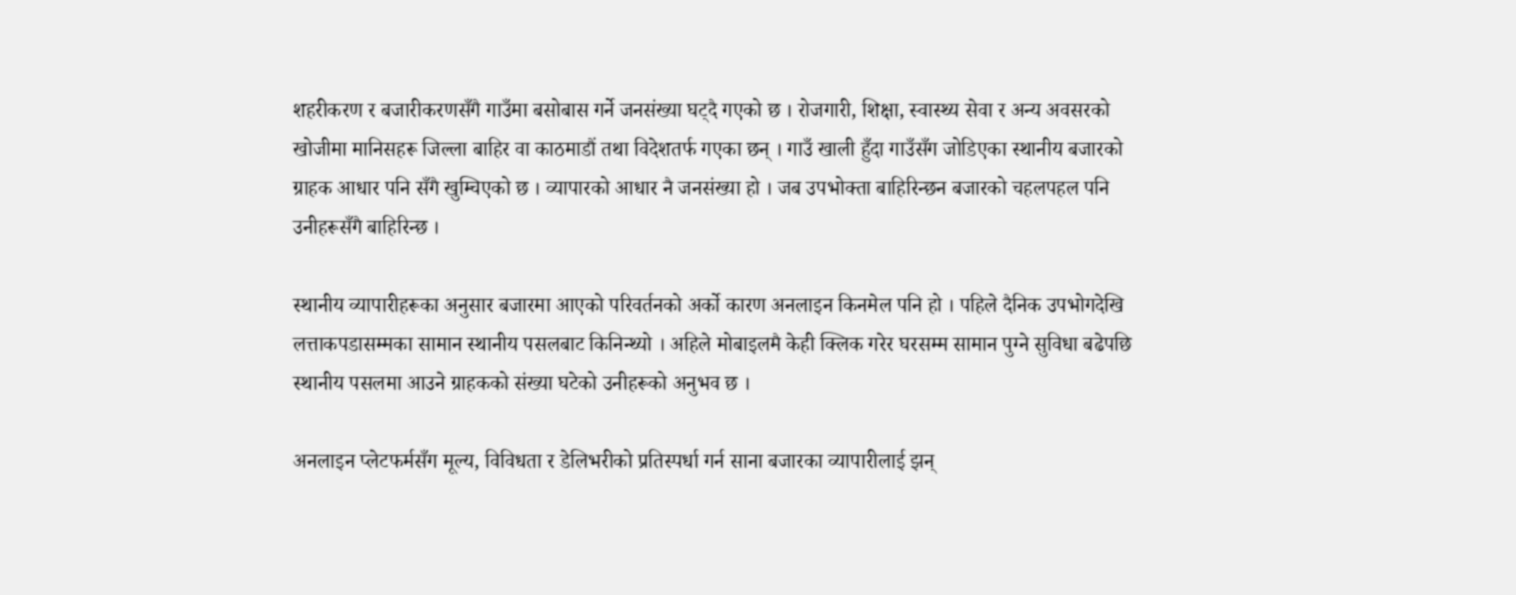शहरीकरण र बजारीकरणसँगै गाउँमा बसोबास गर्ने जनसंख्या घट्दै गएको छ । रोजगारी, शिक्षा, स्वास्थ्य सेवा र अन्य अवसरको खोजीमा मानिसहरू जिल्ला बाहिर वा काठमाडौं तथा विदेशतर्फ गएका छन् । गाउँ खाली हुँदा गाउँसँग जोडिएका स्थानीय बजारको ग्राहक आधार पनि सँगै खुम्चिएको छ । व्यापारको आधार नै जनसंख्या हो । जब उपभोक्ता बाहिरिन्छन बजारको चहलपहल पनि उनीहरूसँगै बाहिरिन्छ ।

स्थानीय व्यापारीहरूका अनुसार बजारमा आएको परिवर्तनको अर्को कारण अनलाइन किनमेल पनि हो । पहिले दैनिक उपभोगदेखि लत्ताकपडासम्मका सामान स्थानीय पसलबाट किनिन्थ्यो । अहिले मोबाइलमै केही क्लिक गरेर घरसम्म सामान पुग्ने सुविधा बढेपछि स्थानीय पसलमा आउने ग्राहकको संख्या घटेको उनीहरूको अनुभव छ ।

अनलाइन प्लेटफर्मसँग मूल्य, विविधता र डेलिभरीको प्रतिस्पर्धा गर्न साना बजारका व्यापारीलाई झन्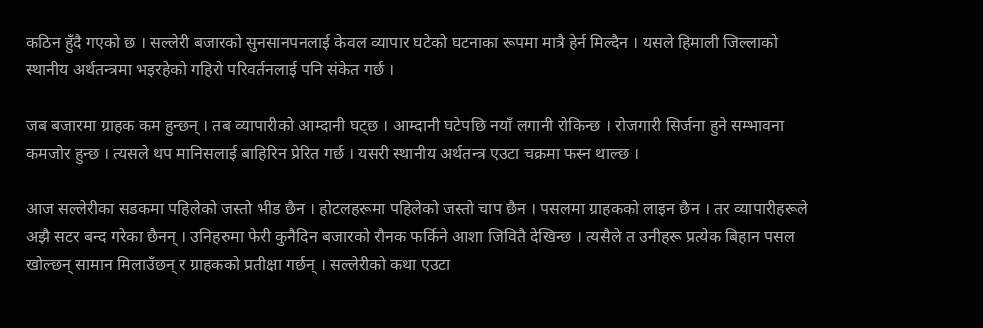कठिन हुँदै गएको छ । सल्लेरी बजारको सुनसानपनलाई केवल व्यापार घटेको घटनाका रूपमा मात्रै हेर्न मिल्दैन । यसले हिमाली जिल्लाको स्थानीय अर्थतन्त्रमा भइरहेको गहिरो परिवर्तनलाई पनि संकेत गर्छ ।

जब बजारमा ग्राहक कम हुन्छन् । तब व्यापारीको आम्दानी घट्छ । आम्दानी घटेपछि नयाँ लगानी रोकिन्छ । रोजगारी सिर्जना हुने सम्भावना कमजोर हुन्छ । त्यसले थप मानिसलाई बाहिरिन प्रेरित गर्छ । यसरी स्थानीय अर्थतन्त्र एउटा चक्रमा फस्न थाल्छ ।

आज सल्लेरीका सडकमा पहिलेको जस्तो भीड छैन । होटलहरूमा पहिलेको जस्तो चाप छैन । पसलमा ग्राहकको लाइन छैन । तर व्यापारीहरूले अझै सटर बन्द गरेका छैनन् । उनिहरुमा फेरी कुनैदिन बजारको रौनक फर्किने आशा जिवितै देखिन्छ । त्यसैले त उनीहरू प्रत्येक बिहान पसल खोल्छन् सामान मिलाउँछन् र ग्राहकको प्रतीक्षा गर्छन् । सल्लेरीको कथा एउटा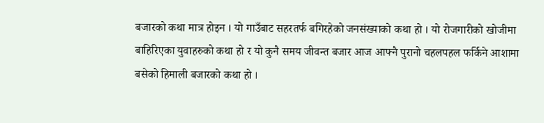बजारको कथा मात्र होइन । यो गाउँबाट सहरतर्फ बगिरहेको जनसंख्याको कथा हो । यो रोजगारीको खोजीमा बाहिरिएका युवाहरुको कथा हो र यो कुनै समय जीवन्त बजार आज आफ्नै पुरानो चहलपहल फर्किने आशामा बसेको हिमाली बजारको कथा हो ।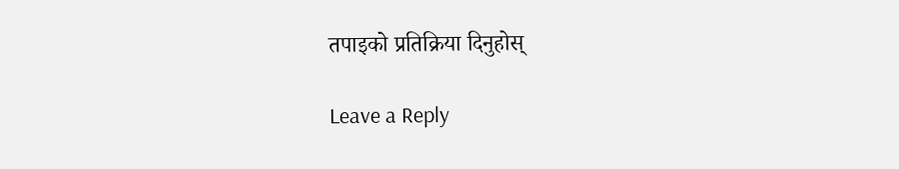तपाइको प्रतिक्रिया दिनुहोस्

Leave a Reply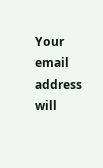Your email address will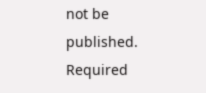not be published. Required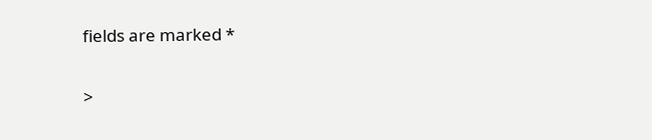fields are marked *

>